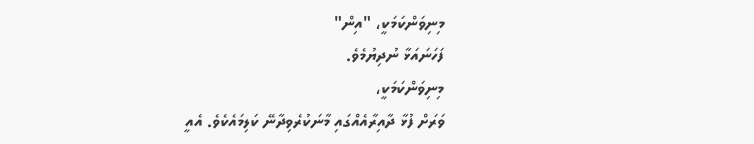މިނިވަންކަމަކީ، "އިން"
ފަހަނައަޅާ ނުދިޔުމެވެ.
މިނިވަންކަމަކީ،
ވަރަށް ފުޅާ ދާއިރާއެއްގައި މާނަކުރެވިދާނޭ ކަލިމައެކެވެ. އެއީ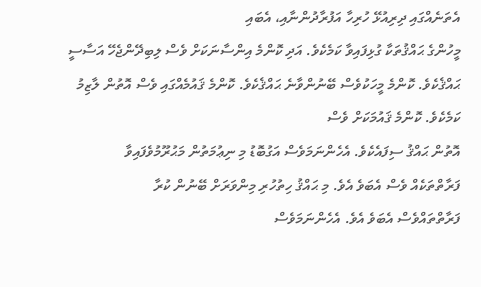އެތަނެއްގައި ދިރިއުޅޭ ހުރިހާ އަފުރާދުންނާއި، އެބައި
މީހުންގެ ޙައްޤުތަކާ ގުޅިފައިވާ ކަމެކެވެ. އަދި ކޮންމެ އިންސާނަކަށް ވެސް ލިބިދޭންޖެހޭ އަސާސީ
ޙައްޤެކެވެ. ކޮންމެ މީހަކުވެސް ބޭނުންވާނެ ޙައްޤެކެވެ. ކޮންމެ ޤައުމެއްގައި ވެސް އޮތުން ލާޒިމު ކަމެކެވެ. ކޮންމެ ޤައުމަކަށް ވެސް
އޮތުން ޙައްޤު ސިފައެކެވެ. އެހެންނަމަވެސް އަގުބޮޑު މި ނިޢުމަތުން މަޙުރޫމުވެފައިވާ
ފަރާތްތަކެއް ވެސް އެބަވެ އެވެ. މި ޙައްޤު ހިތުހުރި މިންވަރަށް ބޭނުން ކުރާ
ފަރާތްތައްވެސް އެބަވެ އެވެ. އެހެންނަމަވެސް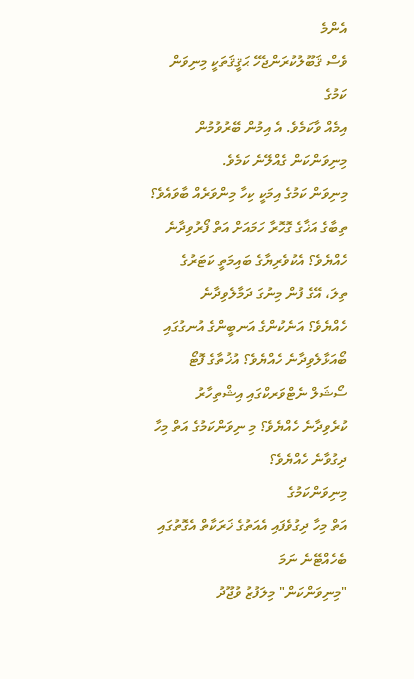އެންމެ
ވެސް ޤަބޫލުކުރަންޖެހޭ ޙަޤީޤަތަކީ މިނިވަން ކަމުގެ
އިމެއް ވާކަމެވެ. އެ އިމުން ބޭރުވުމުން
މިނިވަންކަން ގެއްލޭނެ ކަމެވެ.
މިނިވަން ކަމުގެ އިމަކީ ކިހާ މިންވަރެއް ބާވައެވެ؟
ތިބާގެ އަޚާގެ ގޮހޮރާ ހަމައަށް އަތް ފޯރުވިދާނެ ހެއްޔެވެ؟ އެކުވެރިޔާގެ ބައިމަތީ ކަޓަރުގެ
ތިލަ، އޭގެ ފުން މިނުގަ ދަމާލެވިދާނެ
ހެއްޔެވެ؟ އަނެކުންގެ އަނބީންގެ އުނގުގައި ބޯއަޅާލެވިދާނެ ހެއްޔެވެ؟ އުޚުތާގެ ފޮޓޯ
ސޯޝަލް ނެޓްވަރކްގައި އިޝްތިހާރު ކުރެވިދާނެ ހެއްޔެވެ؟ މި ނިވަންކަމުގެ އަތް މިހާ
ދިގުވާނެ ހެއްޔެވެ؟
މިނިވަންކަމުގެ
އަތް މިހާ ދިގުވެފައި އެއަތުގެ ޚަރަކާތް އެގޮތުގައި ބެހެއްޓޭނެ ނަމަ
"މިނިވަންކަން" މިލަފުޒު ވުޖޫދު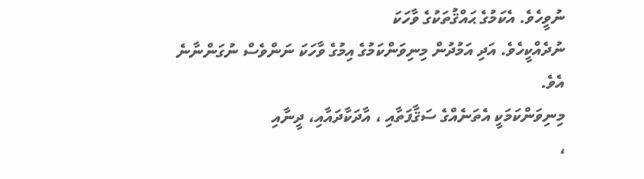ނުވީހެވެ. އެކަމުގެ ޙައްޤުތަކުގެ ވާހަކަ
ނުދެއްކީހެވެ. އަދި އަމުދުން މިނިވަންކަމުގެ އިމުގެ ވާހަކަ ނަންވެސް ނުގަންނާނެ އެވެ.
މިނިވަންކަމަކީ އެތަނެއްގެ ސަޤާފަތާއި ، އާދަކާދައާއި، ދީނާއި
،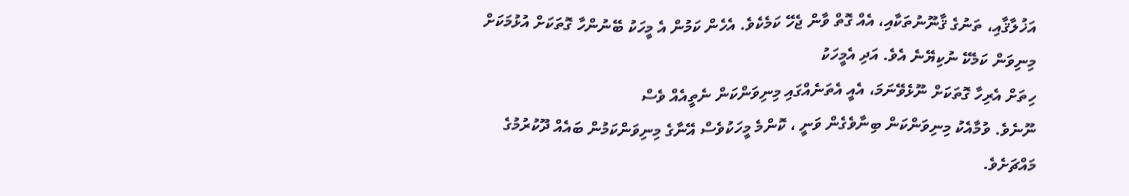އަޚުލާޤާއި، ތަނުގެ ޤާނޫނުތަކާއި، އެއް ގޮތް ވާން ޖެހޭ ކަމެކެވެ. އެހެން ކަމުން އެ މީހަކު ބޭނުންހާ ގޮތަކަށް އުޅުމަކަށް
މިނިވަން ކަމެކޭ ނުކިޔޭނެ އެވެ. އަދި އެމީހަކު
ހިތަށް އެރިހާ ގޮތަކަށް ނޫޅެވޭނަމަ، އެއީ އެތަނެއްގައި މިނިވަންކަން ނެތީއެއް ވެސް
ނޫނެވެ. ވުމާއެކު މިނިވަންކަން ބިނާވެގެން ވަނީ ، ކޮންމެ މީހަކުވެސް އޭނާގެ މިނިވަންކަމުން ބައެއް ދޫކުރުމުގެ
މައްޗަށެވެ.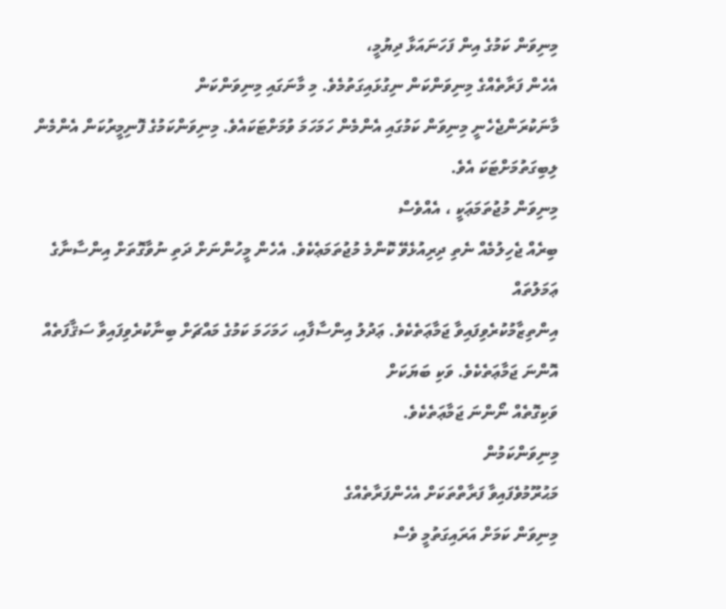މިނިވަން ކަމުގެ އިން ފަހަނައަޅާ ދިޔުމީ،
އެހެން ފަރާތެއްގެ މިނިވަންކަން ނިގުޅައިގަތުމެވެ. މި މާނަގައި މިނިވަންކަން
މާނަކުރަންޖެހެނީ މިނިވަން ކަމުގައި އެންމެން ހަމަހަމަ ވުމަށްޓަކައެވެ. މިނިވަންކަމުގެ ފޮނިމީރުކަން އެންމެން ލިބިގަތުމަށްޓަކަ އެވެ.
މިނިވަން މުޖުތަމަޢަކީ ، އެއްވެސް
ބިރެއް ޖެހިލުމެއް ނެތި ދިރިއުޅެވޭ ކޮންމެ މުޖުތަމަޢެކެވެ. އެހެން މީހުންނަށް ދަތި ނުވާގޮތަށް އިންސާނާގެ ޢަމަލުތައް
އިންތިޒާމުކުރެވިފައިވާ ޖަމާޢަތެކެވެ. ޢަދުލު އިންސާފާއި، ހަމަހަމަ ކަމުގެ މައްޗަށް ބިނާކުރެވިފައިވާ ސަޤާފަތެއް
އޮންނަ ޖަމާޢަތެކެވެ. ވަކި ބަޔަކަށް
ވަކިގޮތެއް ނޯންނަ ޖަމާޢަތެކެވެ.
މިނިވަންކަމުން
މަޙުރޫމުވެފައިވާ ފަރާތްތަކަށް އެހެންފަރާތެއްގެ
މިނިވަން ކަމަށް އަރައިގަތުމީ ވެސް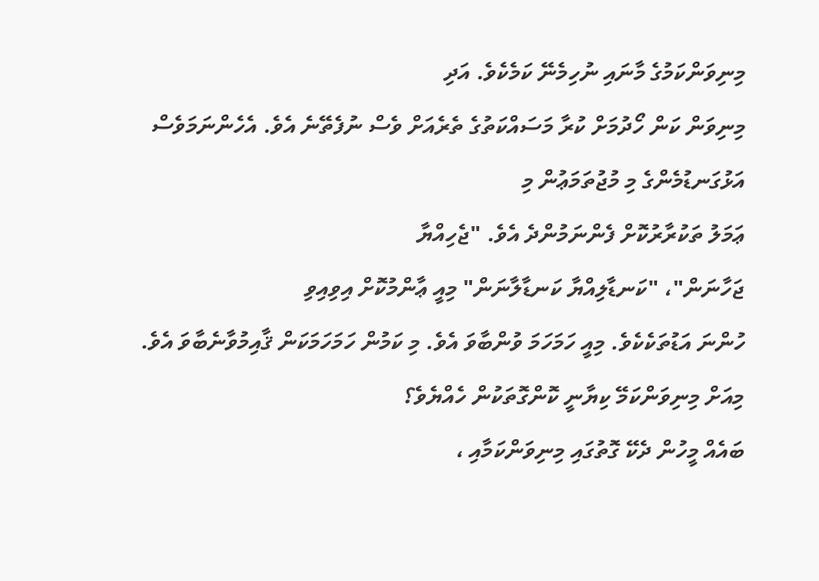މިނިވަންކަމުގެ މާނައި ނުހިމެނޭ ކަމެކެވެ. އަދި
މިނިވަން ކަން ހޯދުމަށް ކުރާ މަސައްކަތުގެ ތެރެއަށް ވެސް ނުފެތޭނެ އެވެ. އެހެންނަމަވެސް އަޅުގަނޑުމެންގެ މި މުޖުތަމަޢުން މި
ޢަމަލު ތަކުރާރުކޮށް ފެންނަމުންދެ އެވެ. "ޖެހިއްޔާ
ޖަހާނަން"، "ކަނޑާލިއްޔާ ކަނޑާލާނަން" މިއީ ޢާންމުކޮށް އިވިއިވި
ހުންނަ އަޑުތަކެކެވެ. މިއީ ހަމަހަމަ ވުންބާވަ އެވެ. މި ކަމުން ހަމަހަމަކަން ޤާއިމުވާނެބާވަ އެވެ. މިއަށް މިނިވަންކަމޭ ކިޔާނީ ކޮންގޮތަކުން ހެއްޔެވެ؟
ބައެއް މީހުން ދެކޭ ގޮތުގައި މިނިވަންކަމާއި ،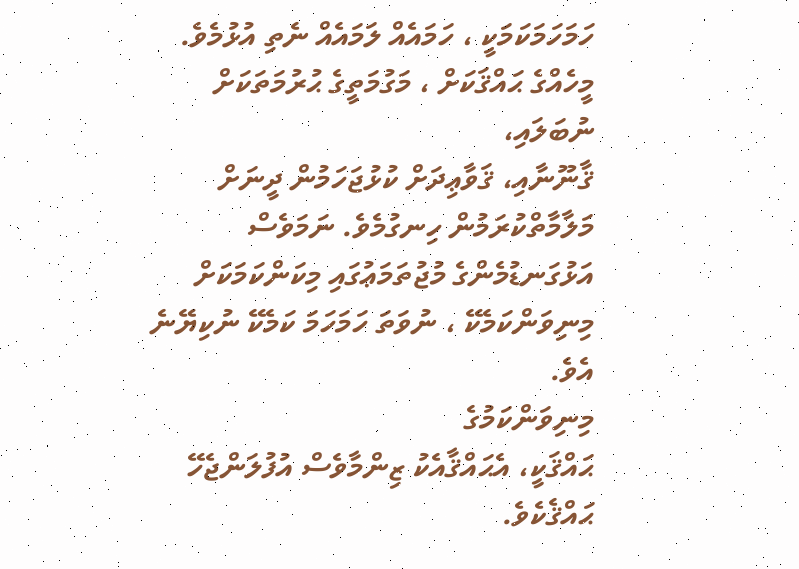ހަމަހަމަކަމަކީ ، ހަމައެއް ލަމައެއް ނެތި އުޅުމެވެ. މީހެއްގެ ޙައްޤަކަށް ، މަގުމަތީގެ ޙުރުމަތަކަށް ނުބަލައި،
ޤާނޫނާއި، ޤަވާޢިދަށް ކުޅުޖަހަމުން ދީނަށް މަލާމާތްކުރަމުން ހިނގުމެވެ. ނަމަވެސް އަޅުގަނޑުމެންގެ މުޖުތަމަޢުގައި މިކަންކަމަކަށް
މިނިވަންކަމެކޭ ، ނުވަތަ ހަމަހަމަ ކަމެކޭ ނުކިޔޭނެ އެވެ.
މިނިވަންކަމުގެ
ޙައްޤަކީ، އެޙައްޤާއެކު ޒިންމާވެސް އުފުލަންޖެހޭ ޙައްޤެކެވެ.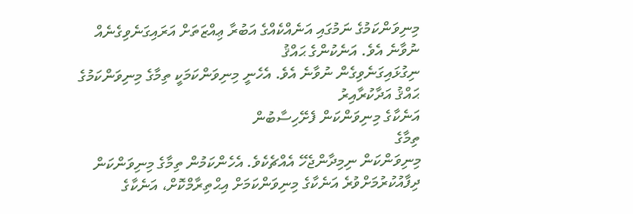މިނިވަންކަމުގެ ނަމުގައި އަނެއްކެއްގެ އަބުރާ ޢިއްޒަތަށް އަރައިގަނެވިގެނެއް ނުވާނެ އެވެ. އަނެކުންގެ ޙައްޤު
ނިގުޅައިގަނެވިގެން ނުވާނެ އެވެ. އެހެނީ މިނިވަންކަމަކީ ތިމާގެ މިނިވަންކަމުގެ ޙައްޤު އަދާކުރާއިރު
އަނެކާގެ މިނިވަންކަން ފެށޭހިސާބުން
ތިމާގެ
މިނިވަންކަން ނިމިދާންޖެހޭ އެއްޗެކެވެ. އެހެންކަމުން ތިމާގެ މިނިވަންކަން
ދިފާއުކުރުމަށްވުރެ އަނެކާގެ މިނިވަންކަމަށް އިޙްތިރާމްކޮށް، އަނެކާގެ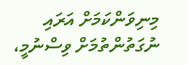މިނިވަންކަމަށް އަރައި ނުގަތުންތުމަށް ވިސްނުމީ،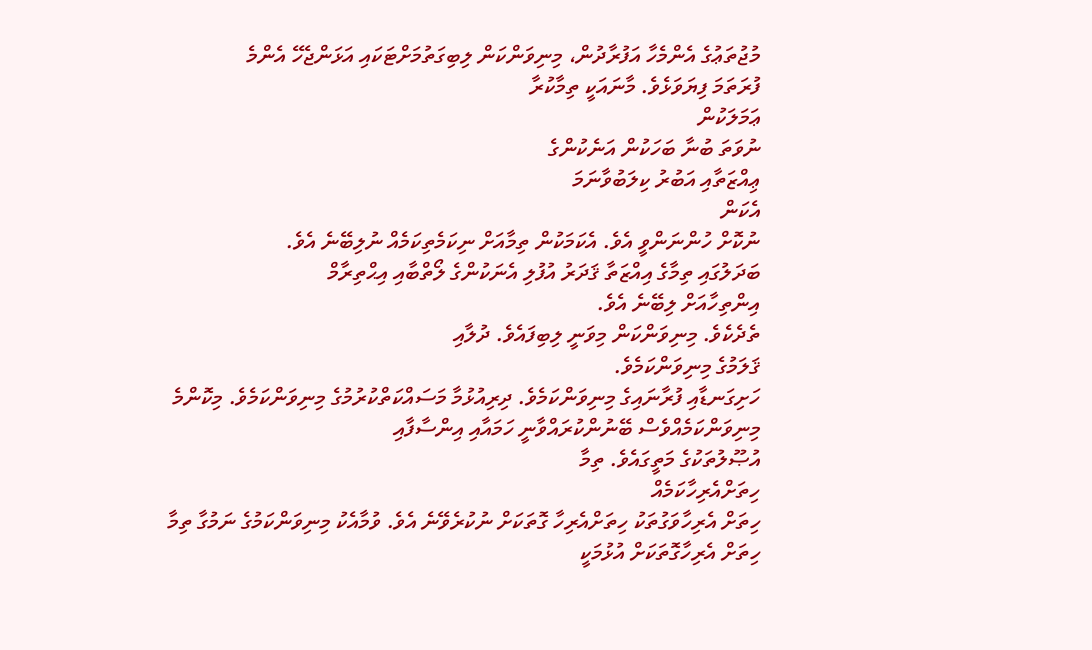މުޖުތަޢުގެ އެންމެހާ އަފުރާދުން، މިނިވަންކަން ލިބިގަތުމަށްޓަކައި އަޅަންޖެހޭ އެންމެ
ފުރަތަމަ ފިޔަވަޅެވެ. މާނައަކީ ތިމާކުރާ
ޢަމަލަކުން
ނުވަތަ ބުނާ ބަހަކުން އަނެކުންގެ
ޢިއްޒަތާއި އަބުރު ކިލަބުވާނަމަ
އެކަން
ނުކޮށް ހުންނަންވީ އެވެ. އެކަމަކުން ތިމާއަށް ނިކަމެތިކަމެއް ނުލިބޭނެ އެވެ.
ބަދަލުގައި ތިމާގެ އިއްޒަތާ ޤަދަރު އުފުލި އެނަކުންގެ ލޯތްބާއި އިޙްތިރާމް
އިންތިހާއަށް ލިބޭނެ އެވެ.
ތެދެކެވެ. މިނިވަންކަން މިވަނީ ލިބިފައެވެ. ދުލާއި
ޤަލަމުގެ މިނިވަންކަމެވެ.
ހަށިގަނޑާއި ފުރާނައިގެ މިނިވަންކަމެވެ. ދިރިއުޅުމާ މަސައްކަތްކުރުމުގެ މިނިވަންކަމެވެ. މިކޮންމެ މިނިވަންކަމެއްވެސް ބޭނުންކުރައްވާނީ ހަމައާއި އިންސާފާއި
އުޞޫލުތަކުގެ މަތީގައެވެ. ތިމާ
ހިތަށްއެރިހާކަމެއް
ހިތަށް އެރިހާވަގުތަކު ހިތަށްއެރިހާ ގޮތަކަށް ނުކުރެވޭނެ އެވެ. ވުމާއެކު މިނިވަންކަމުގެ ނަމުގާ ތިމާ ހިތަށް އެރިހާގޮތަކަށް އުޅުމަކީ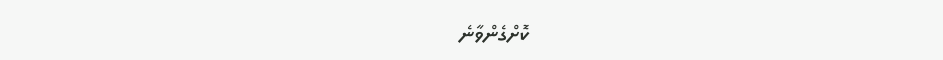ކޮށްގެންވާނެ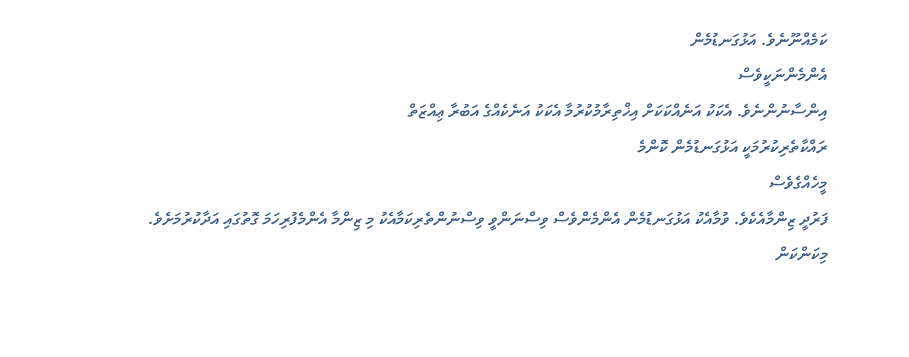ކަމެއްނޫނެވެ. އަޅުގަނޑުމެން
އެންމެންނަކީވެސް
އިންސާނުންނެވެ. އެކަކު އަނެއްކަކަށް އިޚްތިރާމުކުރުމާ އެކަކު އަނެކެއްގެ އަބުރާ ޢިއްޒަތް
ރައްކާތެރިކުރުމަކީ އަޅުގަނޑުމެން ކޮންމެ
މީހެއްގެވެސް
ފަރުދީ ޒިންމާއެކެވެ. ވުމާއެކު އަޅުގަނޑުމެން އެންމެންވެސް ވިސްނަންވީ ވިސްނުންތެރިކަމާއެކު މި ޒިންމާ އެންމެފުރިހަމަ ގޮތުގައި އަދާކުރުމަށެވެ.
މިކަންކަން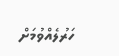ހަރުލެއްވުމަށް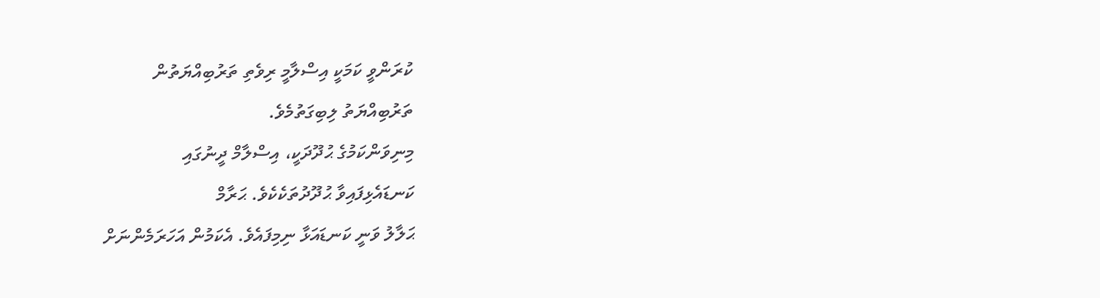ކުރަންވީ ކަމަކީ އިސްލާމީ ރިވެތި ތަރުބިއްޔަތުން
ތަރުބިއްޔަތު ލިބިގަތުމެވެ.
މިނިވަންކަމުގެ ޙުދޫދަކީ، އިސްލާމް ދީނުގައި
ކަނޑައެޅިފައިވާ ޙުދޫދުތަކެކެވެ. ޙަރާމް
ޙަލާލު ވަނީ ކަނޑައަޅާ ނިމިފައެވެ. އެކަމުން އަހަރަމެންނަށް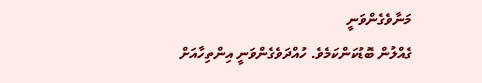މަނާވެގެންވަނީ
ގެއްލުން ބޮޑުކަންކަމެވެ. ހުއްދަވެގެންވަނީ އިންތިހާއަށް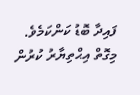ފައިދާ ބޮޑު ކަންކަމެވެ.
މިގޮތް އިޙްތިޔާރު ކުރުން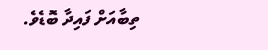ތިބާއަށް ފައިދާ ބޮޑެވެ.